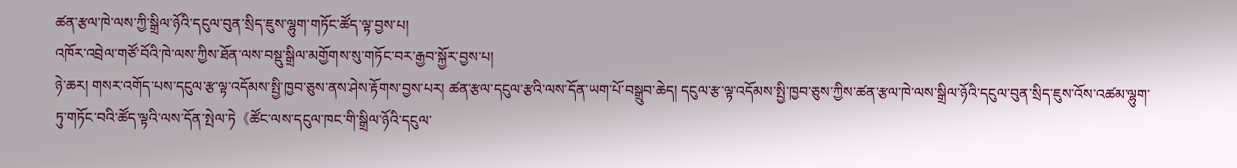ཚན་རྩལ་ཁེ་ལས་ཀྱི་སྒྲིལ་ཉོའི་དངུལ་བུན་སྲིད་ཇུས་ལྷུག་གཏོང་ཚོད་ལྟ་བྱས་པ།
འཁོར་འབྲེལ་གཙོ་བོའི་ཁེ་ལས་ཀྱིས་ཐོན་ལས་བསྡུ་སྒྲིལ་མགྱོགས་སུ་གཏོང་བར་རྒྱབ་སྐྱོར་བྱས་པ།
ཉེ་ཆར། གསར་འགོད་པས་དངུལ་རྩ་ལྟ་འདོམས་སྤྱི་ཁྱབ་ཅུས་ནས་ཤེས་རྟོགས་བྱས་པར། ཚན་རྩལ་དངུལ་རྩའི་ལས་དོན་ཡག་པོ་བསྒྲུབ་ཆེད། དངུལ་རྩ་ལྟ་འདོམས་སྤྱི་ཁྱབ་ཅུས་ཀྱིས་ཚན་རྩལ་ཁེ་ལས་སྒྲིལ་ཉོའི་དངུལ་བུན་སྲིད་ཇུས་འོས་འཚམ་ལྷུག་ཏུ་གཏོང་བའི་ཚོད་ལྟའི་ལས་དོན་སྤེལ་ཏེ《ཚོང་ལས་དངུལ་ཁང་གི་སྒྲིལ་ཉོའི་དངུལ་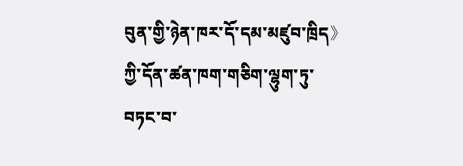བུན་གྱི་ཉེན་ཁར་དོ་དམ་མཛུབ་ཁྲིད》ཀྱི་དོན་ཚན་ཁག་གཅིག་ལྷུག་ཏུ་བཏང་བ་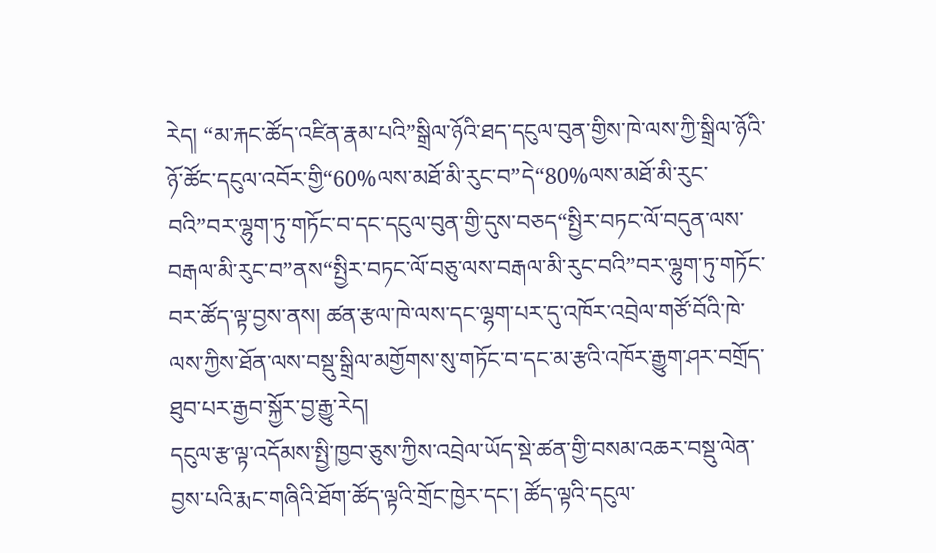རེད། “མ་རྐང་ཚོད་འཛིན་རྣམ་པའི”སྒྲིལ་ཉོའི་ཐད་དངུལ་བུན་གྱིས་ཁེ་ལས་ཀྱི་སྒྲིལ་ཉོའི་ཉོ་ཚོང་དངུལ་འབོར་གྱི“60%ལས་མཐོ་མི་རུང་བ”དེ“80%ལས་མཐོ་མི་རུང་བའི”བར་ལྷུག་ཏུ་གཏོང་བ་དང་དངུལ་བུན་གྱི་དུས་བཅད“སྤྱིར་བཏང་ལོ་བདུན་ལས་བརྒལ་མི་རུང་བ”ནས“སྤྱིར་བཏང་ལོ་བཅུ་ལས་བརྒལ་མི་རུང་བའི”བར་ལྷུག་ཏུ་གཏོང་བར་ཚོད་ལྟ་བྱས་ནས། ཚན་རྩལ་ཁེ་ལས་དང་ལྷག་པར་དུ་འཁོར་འབྲེལ་གཙོ་བོའི་ཁེ་ལས་ཀྱིས་ཐོན་ལས་བསྡུ་སྒྲིལ་མགྱོགས་སུ་གཏོང་བ་དང་མ་རྩའི་འཁོར་རྒྱུག་ཤར་བགྲོད་ཐུབ་པར་རྒྱབ་སྐྱོར་བྱ་རྒྱུ་རེད།
དངུལ་རྩ་ལྟ་འདོམས་སྤྱི་ཁྱབ་ཅུས་ཀྱིས་འབྲེལ་ཡོད་སྡེ་ཚན་གྱི་བསམ་འཆར་བསྡུ་ལེན་བྱས་པའི་རྨང་གཞིའི་ཐོག་ཚོད་ལྟའི་གྲོང་ཁྱེར་དང་། ཚོད་ལྟའི་དངུལ་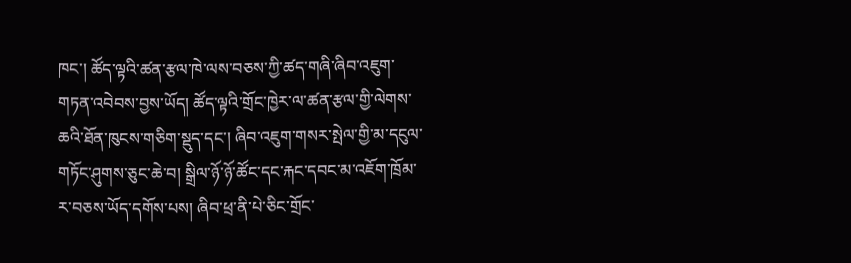ཁང་། ཚོད་ལྟའི་ཚན་རྩལ་ཁེ་ལས་བཅས་ཀྱི་ཚད་གཞི་ཞིབ་འཇུག་གཏན་འབེབས་བྱས་ཡོད། ཚོད་ལྟའི་གྲོང་ཁྱེར་ལ་ཚན་རྩལ་གྱི་ལེགས་ཆའི་ཐོན་ཁུངས་གཅིག་སྡུད་དང་། ཞིབ་འཇུག་གསར་སྤེལ་གྱི་མ་དངུལ་གཏོང་ཤུགས་ཅུང་ཆེ་བ། སྒྲིལ་ཉོ་ཉོ་ཚོང་དང་རྐང་དབང་མ་འཇོག་ཁྲོམ་ར་བཅས་ཡོད་དགོས་པས། ཞིབ་ཕྲ་ནི་པེ་ཅིང་གྲོང་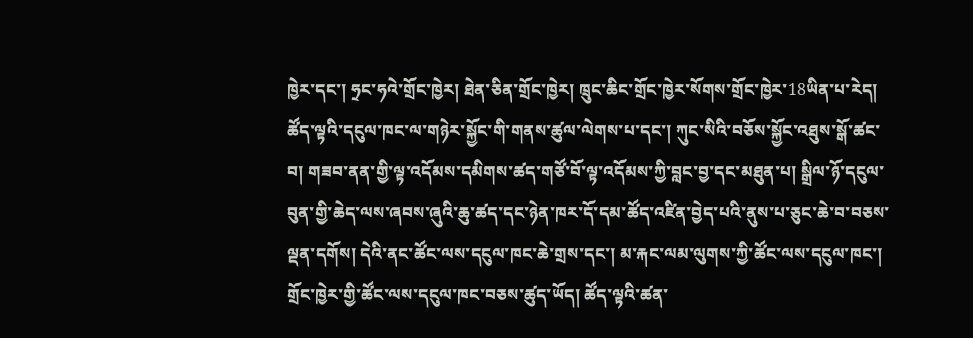ཁྱེར་དང་། ཧྲང་ཧའེ་གྲོང་ཁྱེར། ཐེན་ཅིན་གྲོང་ཁྱེར། ཁྲུང་ཆིང་གྲོང་ཁྱེར་སོགས་གྲོང་ཁྱེར་18ཡིན་པ་རེད།
ཚོད་ལྟའི་དངུལ་ཁང་ལ་གཉེར་སྐྱོང་གི་གནས་ཚུལ་ལེགས་པ་དང་། ཀུང་སིའི་བཅོས་སྐྱོང་འཐུས་སྒོ་ཚང་བ། གཟབ་ནན་གྱི་ལྟ་འདོམས་དམིགས་ཚད་གཙོ་བོ་ལྟ་འདོམས་ཀྱི་བླང་བྱ་དང་མཐུན་པ། སྒྲིལ་ཉོ་དངུལ་བུན་གྱི་ཆེད་ལས་ཞབས་ཞུའི་ཆུ་ཚད་དང་ཉེན་ཁར་དོ་དམ་ཚོད་འཛིན་བྱེད་པའི་ནུས་པ་ཅུང་ཆེ་བ་བཅས་ལྡན་དགོས། དེའི་ནང་ཚོང་ལས་དངུལ་ཁང་ཆེ་གྲས་དང་། མ་རྐང་ལམ་ལུགས་ཀྱི་ཚོང་ལས་དངུལ་ཁང་། གྲོང་ཁྱེར་གྱི་ཚོང་ལས་དངུལ་ཁང་བཅས་ཚུད་ཡོད། ཚོད་ལྟའི་ཚན་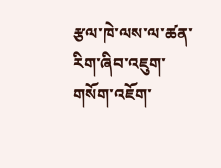རྩལ་ཁེ་ལས་ལ་ཚན་རིག་ཞིབ་འཇུག་གསོག་འཇོག་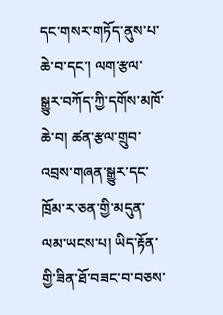དང་གསར་གཏོད་ནུས་པ་ཆེ་བ་དང་། ལག་རྩལ་སྒྱུར་བཀོད་ཀྱི་དགོས་མཁོ་ཆེ་བ། ཚན་རྩལ་གྲུབ་འབྲས་གཞན་སྒྱུར་དང་ཁྲོམ་ར་ཅན་གྱི་མདུན་ལམ་ཡངས་པ། ཡིད་རྟོན་གྱི་ཟིན་ཐོ་བཟང་བ་བཅས་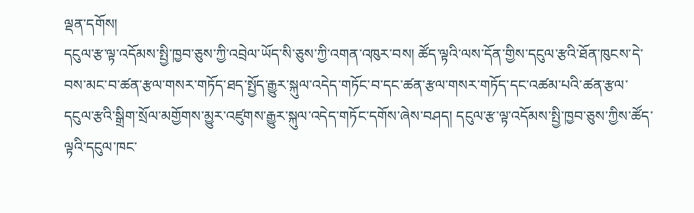ལྡན་དགོས།
དངུལ་རྩ་ལྟ་འདོམས་སྤྱི་ཁྱབ་ཅུས་ཀྱི་འབྲེལ་ཡོད་སི་ཅུས་ཀྱི་འགན་འཁུར་བས། ཚོད་ལྟའི་ལས་དོན་གྱིས་དངུལ་རྩའི་ཐོན་ཁུངས་དེ་བས་མང་བ་ཚན་རྩལ་གསར་གཏོད་ཐད་སྤྱོད་རྒྱུར་སྐུལ་འདེད་གཏོང་བ་དང་ཚན་རྩལ་གསར་གཏོད་དང་འཚམ་པའི་ཚན་རྩལ་དངུལ་རྩའི་སྒྲིག་སྲོལ་མགྱོགས་མྱུར་འཛུགས་རྒྱུར་སྐུལ་འདེད་གཏོང་དགོས་ཞེས་བཤད། དངུལ་རྩ་ལྟ་འདོམས་སྤྱི་ཁྱབ་ཅུས་ཀྱིས་ཚོད་ལྟའི་དངུལ་ཁང་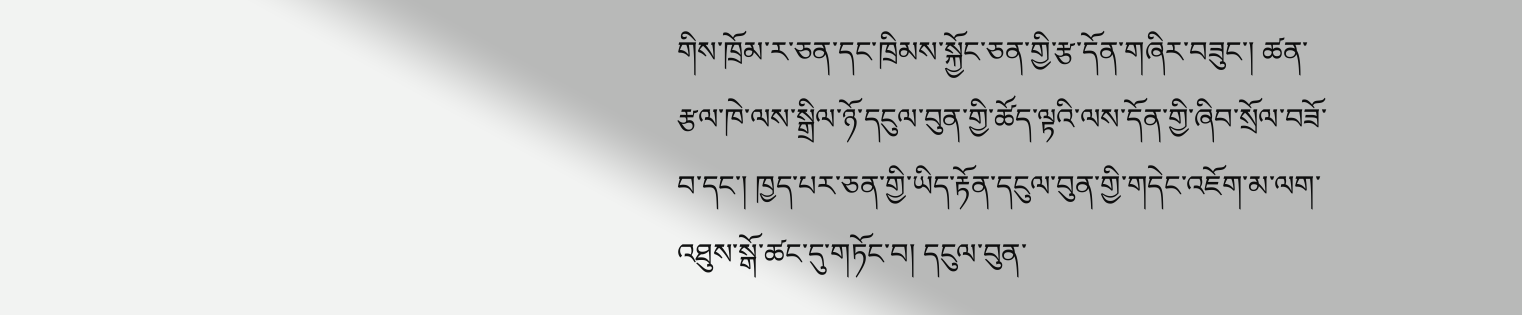གིས་ཁྲོམ་ར་ཅན་དང་ཁྲིམས་སྐྱོང་ཅན་གྱི་རྩ་དོན་གཞིར་བཟུང་། ཚན་རྩལ་ཁེ་ལས་སྒྲིལ་ཉོ་དངུལ་བུན་གྱི་ཚོད་ལྟའི་ལས་དོན་གྱི་ཞིབ་སྲོལ་བཟོ་བ་དང་། ཁྱད་པར་ཅན་གྱི་ཡིད་རྟོན་དངུལ་བུན་གྱི་གདེང་འཇོག་མ་ལག་འཐུས་སྒོ་ཚང་དུ་གཏོང་བ། དངུལ་བུན་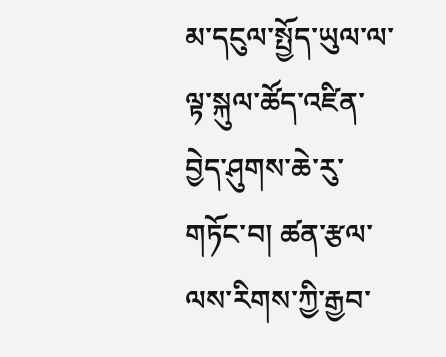མ་དངུལ་སྤྱོད་ཡུལ་ལ་ལྟ་སྐུལ་ཚོད་འཛིན་བྱེད་ཤུགས་ཆེ་རུ་གཏོང་བ། ཚན་རྩལ་ལས་རིགས་ཀྱི་རྒྱབ་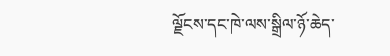ལྗོངས་དང་ཁེ་ལས་སྒྲིལ་ཉོ་ཆེད་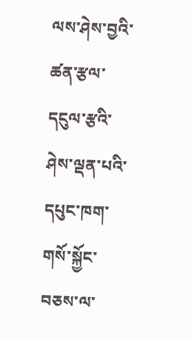ལས་ཤེས་བྱའི་ཚན་རྩལ་དངུལ་རྩའི་ཤེས་ལྡན་པའི་དཔུང་ཁག་གསོ་སྐྱོང་བཅས་ལ་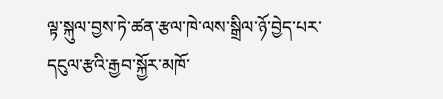ལྟ་སྐུལ་བྱས་ཏེ་ཚན་རྩལ་ཁེ་ལས་སྒྲིལ་ཉོ་བྱེད་པར་དངུལ་རྩའི་རྒྱབ་སྐྱོར་མཁོ་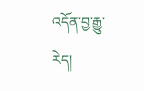འདོན་བྱ་རྒྱུ་རེད།